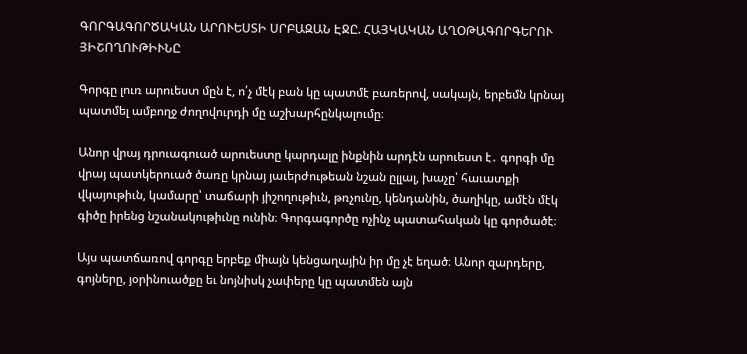ԳՈՐԳԱԳՈՐԾԱԿԱՆ ԱՐՈՒԵՍՏԻ ՍՐԲԱԶԱՆ ԷՋԸ. ՀԱՅԿԱԿԱՆ ԱՂՕԹԱԳՈՐԳԵՐՈՒ ՅԻՇՈՂՈՒԹԻՒՆԸ

Գորգը լուռ արուեստ մըն է, ո՛չ մէկ բան կը պատմէ բառերով, սակայն, երբեմն կրնայ պատմել ամբողջ ժողովուրդի մը աշխարհընկալումը։

Անոր վրայ դրուագուած արուեստը կարդալը ինքնին արդէն արուեստ է․ գորգի մը վրայ պատկերուած ծառը կրնայ յաւերժութեան նշան ըլլալ, խաչը՝ հաւատքի վկայութիւն, կամարը՝ տաճարի յիշողութիւն, թռչունը, կենդանին, ծաղիկը, ամէն մէկ գիծը իրենց նշանակութիւնը ունին։ Գորգագործը ոչինչ պատահական կը գործածէ։

Այս պատճառով գորգը երբեք միայն կենցաղային իր մը չէ եղած։ Անոր զարդերը, գոյները, յօրինուածքը եւ նոյնիսկ չափերը կը պատմեն այն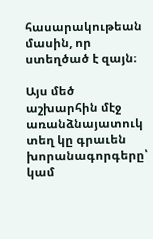հասարակութեան մասին, որ ստեղծած է զայն։

Այս մեծ աշխարհին մէջ առանձնայատուկ տեղ կը գրաւեն խորանագորգերը՝ կամ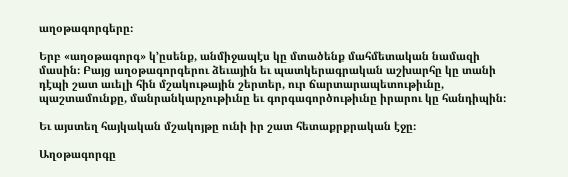աղօթագորգերը։

Երբ «աղօթագորգ» կ՚ըսենք, անմիջապէս կը մտածենք մահմետական նամազի մասին։ Բայց աղօթագորգերու ձեւային եւ պատկերագրական աշխարհը կը տանի դէպի շատ աւելի հին մշակութային շերտեր, ուր ճարտարապետութիւնը, պաշտամունքը, մանրանկարչութիւնը եւ գորգագործութիւնը իրարու կը հանդիպին։

Եւ այստեղ հայկական մշակոյթը ունի իր շատ հետաքրքրական էջը։

Աղօթագորգը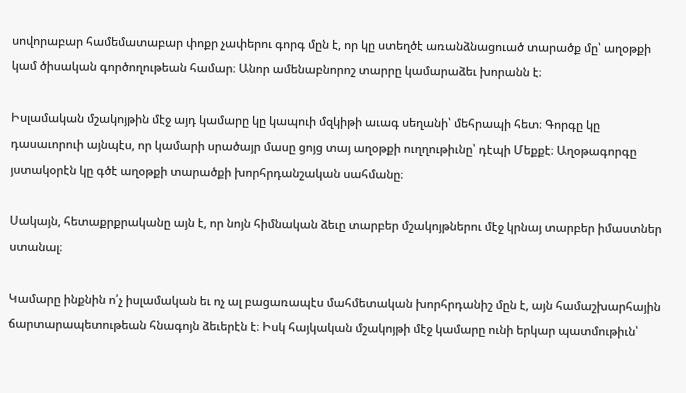սովորաբար համեմատաբար փոքր չափերու գորգ մըն է, որ կը ստեղծէ առանձնացուած տարածք մը՝ աղօթքի կամ ծիսական գործողութեան համար։ Անոր ամենաբնորոշ տարրը կամարաձեւ խորանն է։

Իսլամական մշակոյթին մէջ այդ կամարը կը կապուի մզկիթի աւագ սեղանի՝ մեհրապի հետ։ Գորգը կը դասաւորուի այնպէս, որ կամարի սրածայր մասը ցոյց տայ աղօթքի ուղղութիւնը՝ դէպի Մեքքէ։ Աղօթագորգը յստակօրէն կը գծէ աղօթքի տարածքի խորհրդանշական սահմանը։

Սակայն, հետաքրքրականը այն է, որ նոյն հիմնական ձեւը տարբեր մշակոյթներու մէջ կրնայ տարբեր իմաստներ ստանալ։

Կամարը ինքնին ո՛չ իսլամական եւ ոչ ալ բացառապէս մահմետական խորհրդանիշ մըն է, այն համաշխարհային ճարտարապետութեան հնագոյն ձեւերէն է։ Իսկ հայկական մշակոյթի մէջ կամարը ունի երկար պատմութիւն՝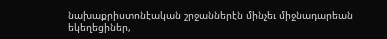նախաքրիստոնէական շրջաններէն մինչեւ միջնադարեան եկեղեցիներ,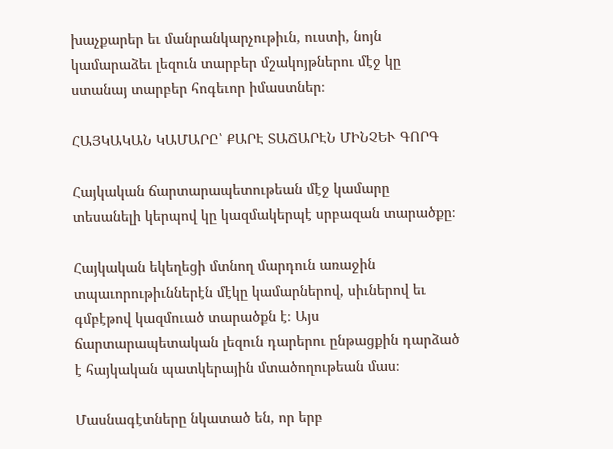խաչքարեր եւ մանրանկարչութիւն, ուստի, նոյն կամարաձեւ լեզուն տարբեր մշակոյթներու մէջ կը ստանայ տարբեր հոգեւոր իմաստներ։

ՀԱՅԿԱԿԱՆ ԿԱՄԱՐԸ՝ ՔԱՐԷ ՏԱՃԱՐԷՆ ՄԻՆՉԵՒ ԳՈՐԳ

Հայկական ճարտարապետութեան մէջ կամարը տեսանելի կերպով կը կազմակերպէ սրբազան տարածքը։

Հայկական եկեղեցի մտնող մարդուն առաջին տպաւորութիւններէն մէկը կամարներով, սիւներով եւ գմբէթով կազմուած տարածքն է։ Այս ճարտարապետական լեզուն դարերու ընթացքին դարձած է հայկական պատկերային մտածողութեան մաս։

Մասնագէտները նկատած են, որ երբ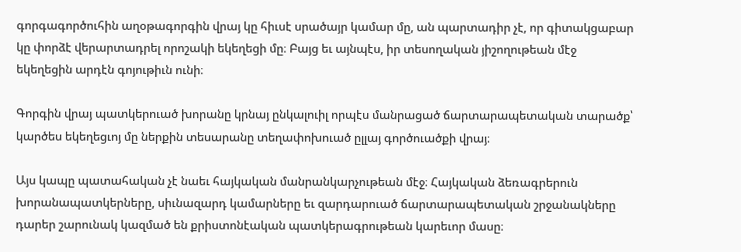գորգագործուհին աղօթագորգին վրայ կը հիւսէ սրածայր կամար մը, ան պարտադիր չէ, որ գիտակցաբար կը փորձէ վերարտադրել որոշակի եկեղեցի մը։ Բայց եւ այնպէս, իր տեսողական յիշողութեան մէջ եկեղեցին արդէն գոյութիւն ունի։

Գորգին վրայ պատկերուած խորանը կրնայ ընկալուիլ որպէս մանրացած ճարտարապետական տարածք՝ կարծես եկեղեցւոյ մը ներքին տեսարանը տեղափոխուած ըլլայ գործուածքի վրայ։

Այս կապը պատահական չէ նաեւ հայկական մանրանկարչութեան մէջ։ Հայկական ձեռագրերուն խորանապատկերները, սիւնազարդ կամարները եւ զարդարուած ճարտարապետական շրջանակները դարեր շարունակ կազմած են քրիստոնէական պատկերագրութեան կարեւոր մասը։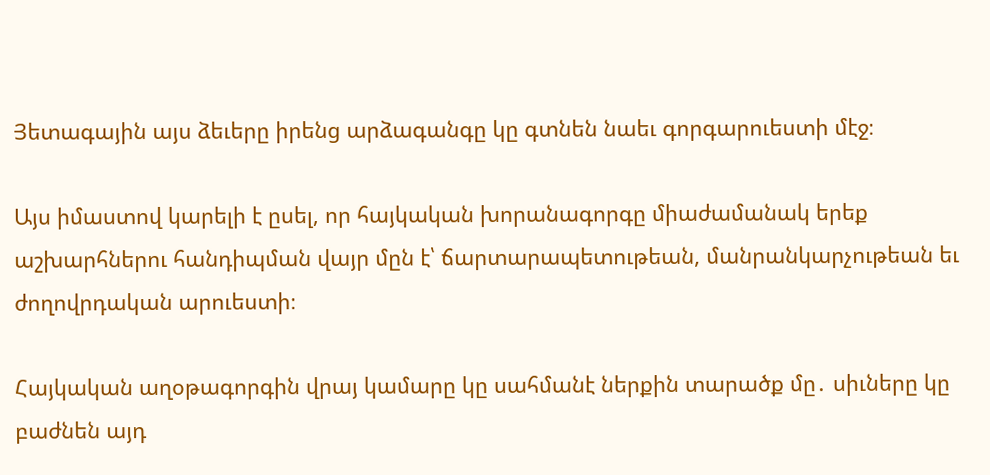Յետագային այս ձեւերը իրենց արձագանգը կը գտնեն նաեւ գորգարուեստի մէջ։

Այս իմաստով կարելի է ըսել, որ հայկական խորանագորգը միաժամանակ երեք աշխարհներու հանդիպման վայր մըն է՝ ճարտարապետութեան, մանրանկարչութեան եւ ժողովրդական արուեստի։

Հայկական աղօթագորգին վրայ կամարը կը սահմանէ ներքին տարածք մը․ սիւները կը բաժնեն այդ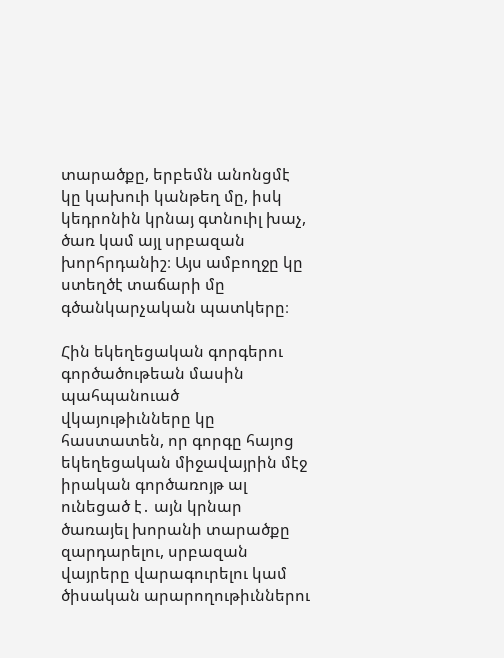տարածքը, երբեմն անոնցմէ կը կախուի կանթեղ մը, իսկ կեդրոնին կրնայ գտնուիլ խաչ, ծառ կամ այլ սրբազան խորհրդանիշ։ Այս ամբողջը կը ստեղծէ տաճարի մը գծանկարչական պատկերը։

Հին եկեղեցական գորգերու գործածութեան մասին պահպանուած վկայութիւնները կը հաստատեն, որ գորգը հայոց եկեղեցական միջավայրին մէջ իրական գործառոյթ ալ ունեցած է․ այն կրնար ծառայել խորանի տարածքը զարդարելու, սրբազան վայրերը վարագուրելու կամ ծիսական արարողութիւններու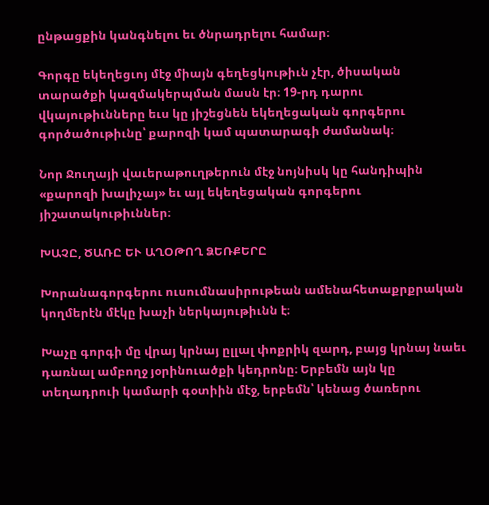ընթացքին կանգնելու եւ ծնրադրելու համար։

Գորգը եկեղեցւոյ մէջ միայն գեղեցկութիւն չէր, ծիսական տարածքի կազմակերպման մասն էր։ 19-րդ դարու վկայութիւնները եւս կը յիշեցնեն եկեղեցական գորգերու գործածութիւնը՝ քարոզի կամ պատարագի ժամանակ։

Նոր Ջուղայի վաւերաթուղթերուն մէջ նոյնիսկ կը հանդիպին «քարոզի խալիչայ» եւ այլ եկեղեցական գորգերու յիշատակութիւններ։

ԽԱՉԸ, ԾԱՌԸ ԵՒ ԱՂՕԹՈՂ ՁԵՌՔԵՐԸ

Խորանագորգերու ուսումնասիրութեան ամենահետաքրքրական կողմերէն մէկը խաչի ներկայութիւնն է։

Խաչը գորգի մը վրայ կրնայ ըլլալ փոքրիկ զարդ, բայց կրնայ նաեւ դառնալ ամբողջ յօրինուածքի կեդրոնը։ Երբեմն այն կը տեղադրուի կամարի գօտիին մէջ, երբեմն՝ կենաց ծառերու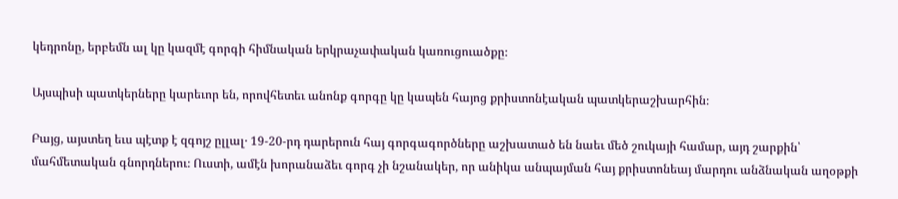կեդրոնը, երբեմն ալ կը կազմէ գորգի հիմնական երկրաչափական կառուցուածքը։

Այսպիսի պատկերները կարեւոր են, որովհետեւ անոնք գորգը կը կապեն հայոց քրիստոնէական պատկերաշխարհին։

Բայց, այստեղ եւս պէտք է զգոյշ ըլլալ․ 19-20-րդ դարերուն հայ գորգագործները աշխատած են նաեւ մեծ շուկայի համար, այդ շարքին՝ մահմետական գնորդներու։ Ուստի, ամէն խորանաձեւ գորգ չի նշանակեր, որ անիկա անպայման հայ քրիստոնեայ մարդու անձնական աղօթքի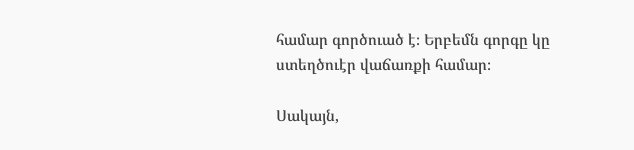համար գործուած է։ Երբեմն գորգը կը ստեղծուէր վաճառքի համար։

Սակայն,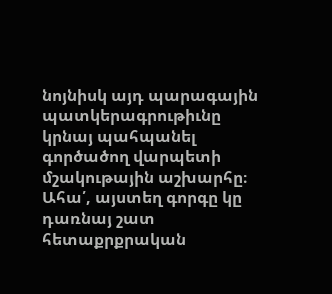նոյնիսկ այդ պարագային պատկերագրութիւնը կրնայ պահպանել գործածող վարպետի մշակութային աշխարհը։ Ահա՛, այստեղ գորգը կը դառնայ շատ հետաքրքրական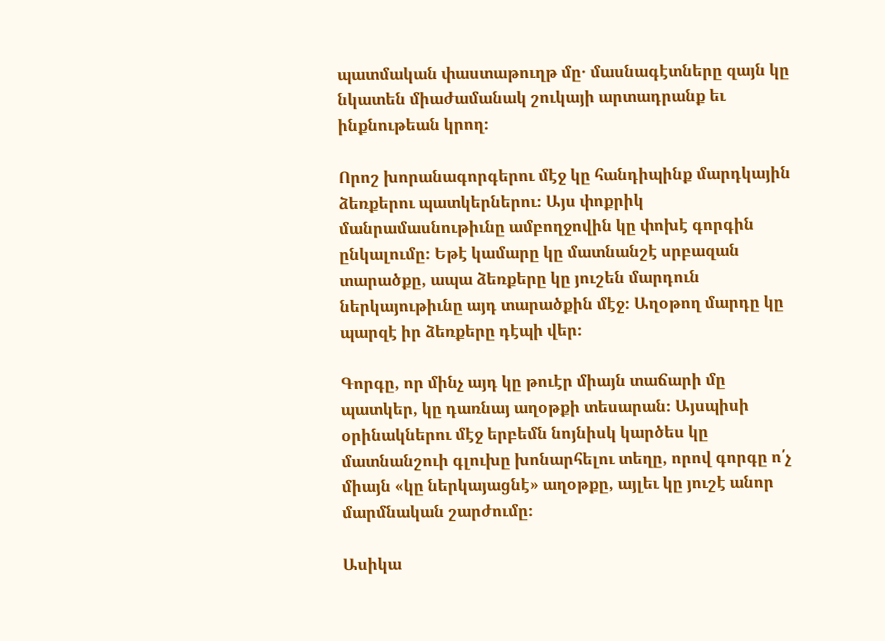պատմական փաստաթուղթ մը․ մասնագէտները զայն կը նկատեն միաժամանակ շուկայի արտադրանք եւ ինքնութեան կրող։

Որոշ խորանագորգերու մէջ կը հանդիպինք մարդկային ձեռքերու պատկերներու։ Այս փոքրիկ մանրամասնութիւնը ամբողջովին կը փոխէ գորգին ընկալումը։ Եթէ կամարը կը մատնանշէ սրբազան տարածքը, ապա ձեռքերը կը յուշեն մարդուն ներկայութիւնը այդ տարածքին մէջ։ Աղօթող մարդը կը պարզէ իր ձեռքերը դէպի վեր։

Գորգը, որ մինչ այդ կը թուէր միայն տաճարի մը պատկեր, կը դառնայ աղօթքի տեսարան։ Այսպիսի օրինակներու մէջ երբեմն նոյնիսկ կարծես կը մատնանշուի գլուխը խոնարհելու տեղը, որով գորգը ո՛չ միայն «կը ներկայացնէ» աղօթքը, այլեւ կը յուշէ անոր մարմնական շարժումը։

Ասիկա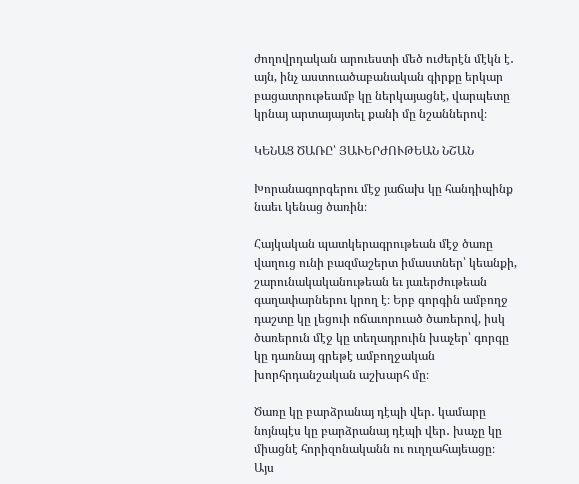ժողովրդական արուեստի մեծ ուժերէն մէկն է․ այն, ինչ աստուածաբանական գիրքը երկար բացատրութեամբ կը ներկայացնէ, վարպետը կրնայ արտայայտել քանի մը նշաններով։

ԿԵՆԱՑ ԾԱՌԸ՝ ՅԱՒԵՐԺՈՒԹԵԱՆ ՆՇԱՆ

Խորանագորգերու մէջ յաճախ կը հանդիպինք նաեւ կենաց ծառին։

Հայկական պատկերագրութեան մէջ ծառը վաղուց ունի բազմաշերտ իմաստներ՝ կեանքի, շարունակականութեան եւ յաւերժութեան գաղափարներու կրող է։ Երբ գորգին ամբողջ դաշտը կը լեցուի ոճաւորուած ծառերով, իսկ ծառերուն մէջ կը տեղադրուին խաչեր՝ գորգը կը դառնայ գրեթէ ամբողջական խորհրդանշական աշխարհ մը։

Ծառը կը բարձրանայ դէպի վեր․ կամարը նոյնպէս կը բարձրանայ դէպի վեր․ խաչը կը միացնէ հորիզոնականն ու ուղղահայեացը։ Այս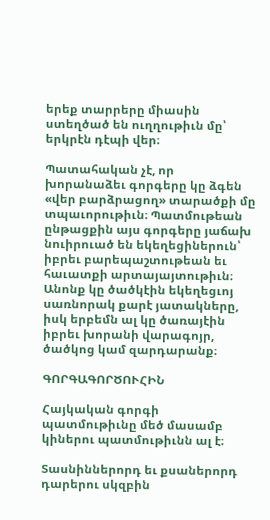երեք տարրերը միասին ստեղծած են ուղղութիւն մը՝ երկրէն դէպի վեր։

Պատահական չէ, որ խորանաձեւ գորգերը կը ձգեն «վեր բարձրացող» տարածքի մը տպաւորութիւն։ Պատմութեան ընթացքին այս գորգերը յաճախ նուիրուած են եկեղեցիներուն՝ իբրեւ բարեպաշտութեան եւ հաւատքի արտայայտութիւն։ Անոնք կը ծածկէին եկեղեցւոյ սառնորակ քարէ յատակները, իսկ երբեմն ալ կը ծառայէին իբրեւ խորանի վարագոյր, ծածկոց կամ զարդարանք։

ԳՈՐԳԱԳՈՐԾՈՒՀԻՆ

Հայկական գորգի պատմութիւնը մեծ մասամբ կիներու պատմութիւնն ալ է։

Տասնիններորդ եւ քսաներորդ դարերու սկզբին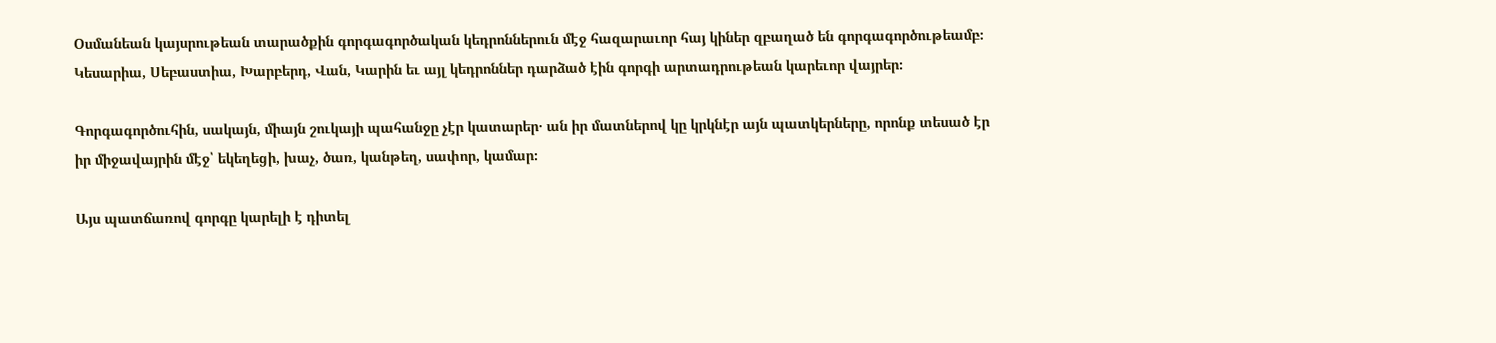Օսմանեան կայսրութեան տարածքին գորգագործական կեդրոններուն մէջ հազարաւոր հայ կիներ զբաղած են գորգագործութեամբ։ Կեսարիա, Սեբաստիա, Խարբերդ, Վան, Կարին եւ այլ կեդրոններ դարձած էին գորգի արտադրութեան կարեւոր վայրեր։

Գորգագործուհին, սակայն, միայն շուկայի պահանջը չէր կատարեր․ ան իր մատներով կը կրկնէր այն պատկերները, որոնք տեսած էր իր միջավայրին մէջ՝ եկեղեցի, խաչ, ծառ, կանթեղ, սափոր, կամար։

Այս պատճառով գորգը կարելի է դիտել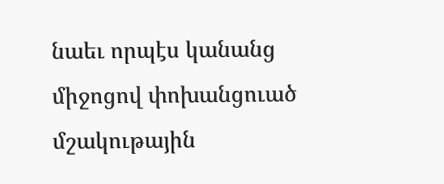նաեւ որպէս կանանց միջոցով փոխանցուած մշակութային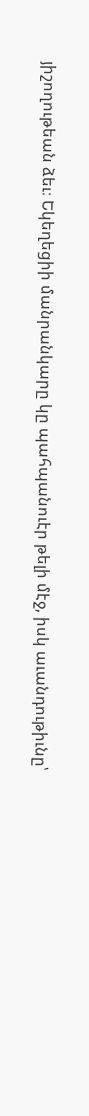յիշողութեան ձեւ։ Եկեղեցիի մանրանկարը կը պահպանուէր թելի մէջ, իսկ աւանդութիւնը՝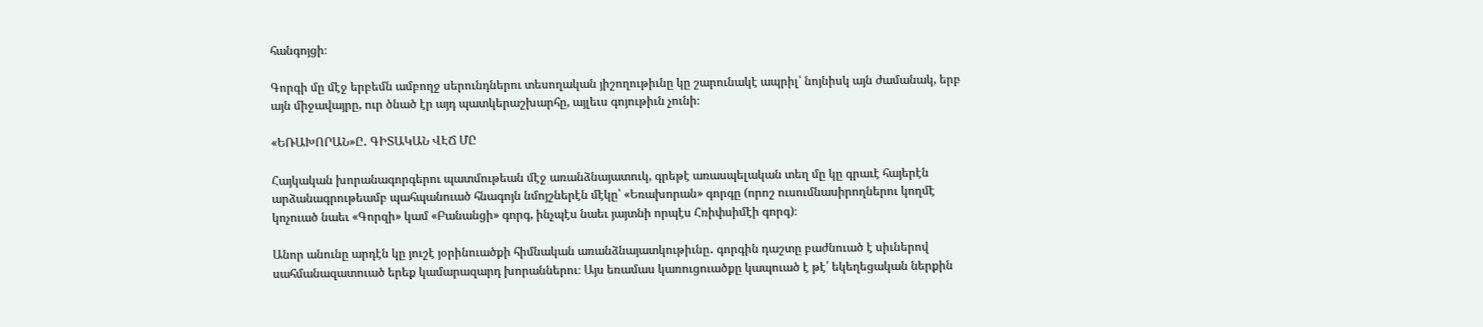հանգոյցի։

Գորգի մը մէջ երբեմն ամբողջ սերունդներու տեսողական յիշողութիւնը կը շարունակէ ապրիլ՝ նոյնիսկ այն ժամանակ, երբ այն միջավայրը, ուր ծնած էր այդ պատկերաշխարհը, այլեւս գոյութիւն չունի։

«ԵՌԱԽՈՐԱՆ»Ը․ ԳԻՏԱԿԱՆ ՎԷՃ ՄԸ

Հայկական խորանագորգերու պատմութեան մէջ առանձնայատուկ, գրեթէ առասպելական տեղ մը կը գրաւէ հայերէն արձանագրութեամբ պահպանուած հնագոյն նմոյշներէն մէկը՝ «Եռախորան» գորգը (որոշ ուսումնասիրողներու կողմէ կոչուած նաեւ «Գորզի» կամ «Բանանցի» գորգ, ինչպէս նաեւ յայտնի որպէս Հռիփսիմէի գորգ)։

Անոր անունը արդէն կը յուշէ յօրինուածքի հիմնական առանձնայատկութիւնը․ գորգին դաշտը բաժնուած է սիւներով սահմանազատուած երեք կամարազարդ խորաններու։ Այս եռամաս կառուցուածքը կապուած է թէ՛ եկեղեցական ներքին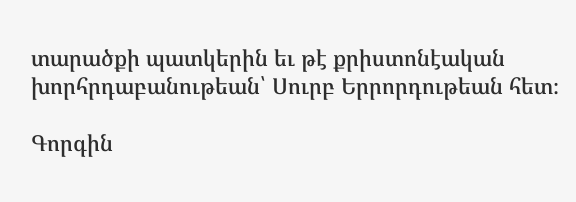տարածքի պատկերին եւ թէ քրիստոնէական խորհրդաբանութեան՝ Սուրբ Երրորդութեան հետ։

Գորգին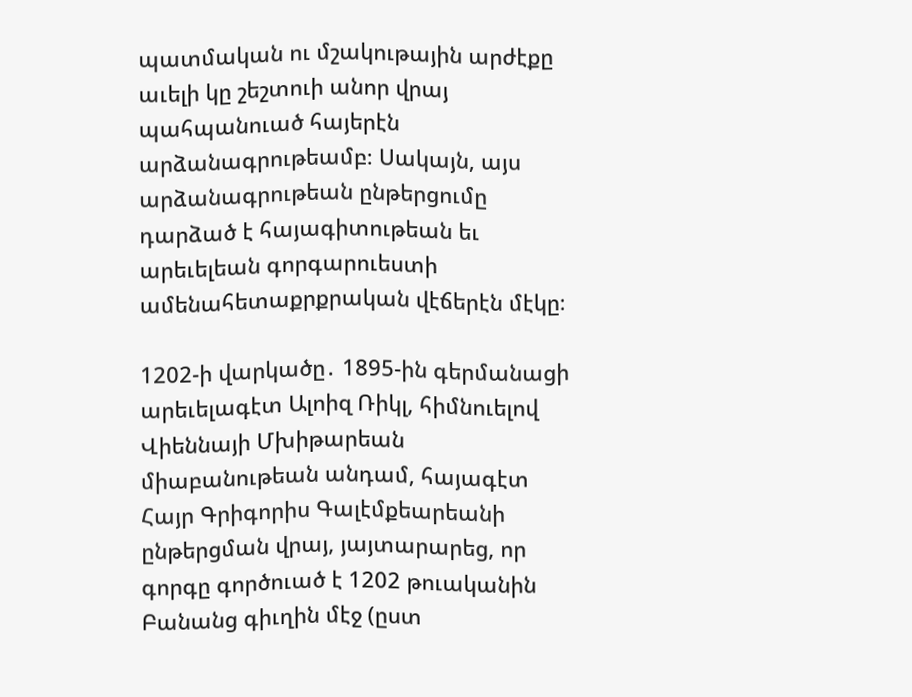պատմական ու մշակութային արժէքը աւելի կը շեշտուի անոր վրայ պահպանուած հայերէն արձանագրութեամբ։ Սակայն, այս արձանագրութեան ընթերցումը դարձած է հայագիտութեան եւ արեւելեան գորգարուեստի ամենահետաքրքրական վէճերէն մէկը։

1202-ի վարկածը․ 1895-ին գերմանացի արեւելագէտ Ալոիզ Ռիկլ, հիմնուելով Վիեննայի Մխիթարեան միաբանութեան անդամ, հայագէտ Հայր Գրիգորիս Գալէմքեարեանի ընթերցման վրայ, յայտարարեց, որ գորգը գործուած է 1202 թուականին Բանանց գիւղին մէջ (ըստ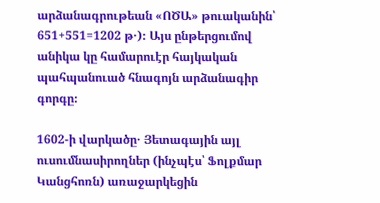արձանագրութեան «ՈԾԱ» թուականին՝ 651+551=1202 թ․)։ Այս ընթերցումով անիկա կը համարուէր հայկական պահպանուած հնագոյն արձանագիր գորգը։

1602-ի վարկածը․ Յետագային այլ ուսումնասիրողներ (ինչպէս՝ Ֆոլքմար Կանցհոռն) առաջարկեցին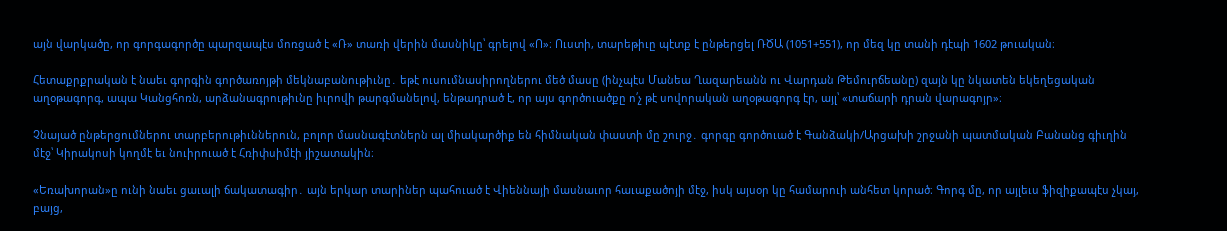այն վարկածը, որ գորգագործը պարզապէս մոռցած է «Ռ» տառի վերին մասնիկը՝ գրելով «Ո»։ Ուստի, տարեթիւը պէտք է ընթերցել ՌԾԱ (1051+551), որ մեզ կը տանի դէպի 1602 թուական։

Հետաքրքրական է նաեւ գորգին գործառոյթի մեկնաբանութիւնը․ եթէ ուսումնասիրողներու մեծ մասը (ինչպէս Մանեա Ղազարեանն ու Վարդան Թեմուրճեանը) զայն կը նկատեն եկեղեցական աղօթագորգ, ապա Կանցհոռն, արձանագրութիւնը իւրովի թարգմանելով, ենթադրած է, որ այս գործուածքը ո՛չ թէ սովորական աղօթագորգ էր, այլ՝ «տաճարի դրան վարագոյր»։

Չնայած ընթերցումներու տարբերութիւններուն, բոլոր մասնագէտներն ալ միակարծիք են հիմնական փաստի մը շուրջ․ գորգը գործուած է Գանձակի/Արցախի շրջանի պատմական Բանանց գիւղին մէջ՝ Կիրակոսի կողմէ եւ նուիրուած է Հռիփսիմէի յիշատակին։

«Եռախորան»ը ունի նաեւ ցաւալի ճակատագիր․ այն երկար տարիներ պահուած է Վիեննայի մասնաւոր հաւաքածոյի մէջ, իսկ այսօր կը համարուի անհետ կորած։ Գորգ մը, որ այլեւս ֆիզիքապէս չկայ, բայց,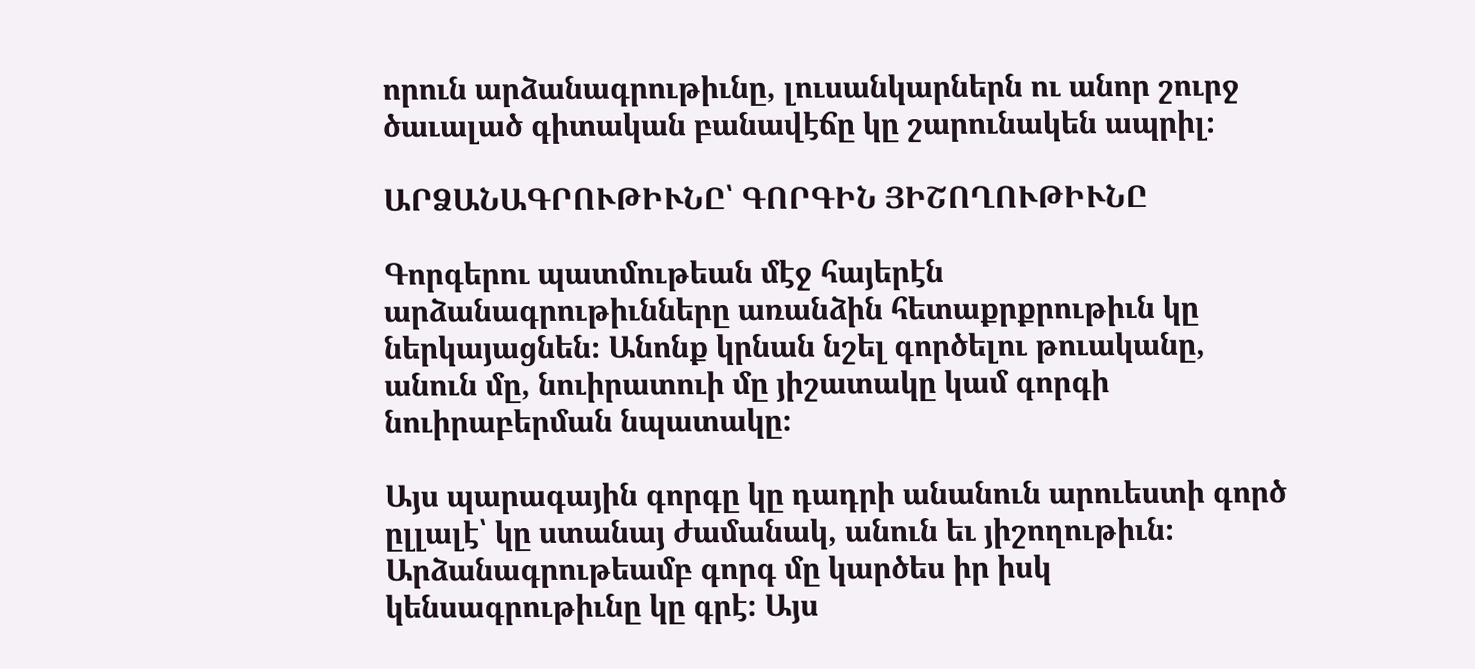որուն արձանագրութիւնը, լուսանկարներն ու անոր շուրջ ծաւալած գիտական բանավէճը կը շարունակեն ապրիլ։

ԱՐՁԱՆԱԳՐՈՒԹԻՒՆԸ՝ ԳՈՐԳԻՆ ՅԻՇՈՂՈՒԹԻՒՆԸ

Գորգերու պատմութեան մէջ հայերէն արձանագրութիւնները առանձին հետաքրքրութիւն կը ներկայացնեն։ Անոնք կրնան նշել գործելու թուականը, անուն մը, նուիրատուի մը յիշատակը կամ գորգի նուիրաբերման նպատակը։

Այս պարագային գորգը կը դադրի անանուն արուեստի գործ ըլլալէ՝ կը ստանայ ժամանակ, անուն եւ յիշողութիւն։ Արձանագրութեամբ գորգ մը կարծես իր իսկ կենսագրութիւնը կը գրէ։ Այս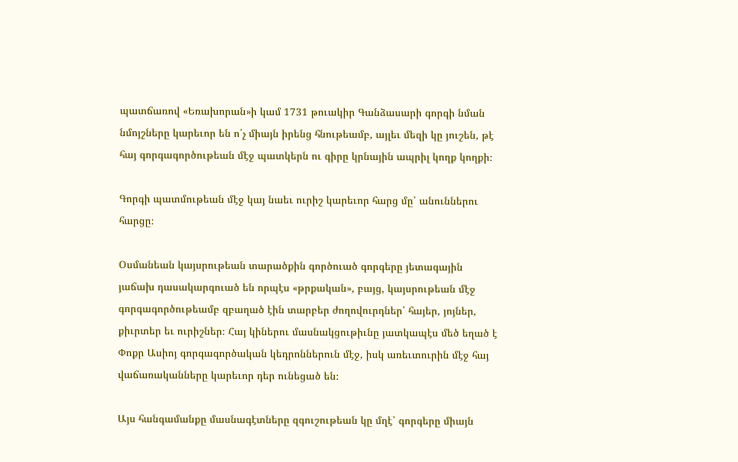պատճառով «Եռախորան»ի կամ 1731 թուակիր Գանձասարի գորգի նման նմոյշները կարեւոր են ո՛չ միայն իրենց հնութեամբ, այլեւ մեզի կը յուշեն, թէ հայ գորգագործութեան մէջ պատկերն ու գիրը կրնային ապրիլ կողք կողքի։

Գորգի պատմութեան մէջ կայ նաեւ ուրիշ կարեւոր հարց մը՝ անուններու հարցը։

Օսմանեան կայսրութեան տարածքին գործուած գորգերը յետագային յաճախ դասակարգուած են որպէս «թրքական», բայց, կայսրութեան մէջ գորգագործութեամբ զբաղած էին տարբեր ժողովուրդներ՝ հայեր, յոյներ, քիւրտեր եւ ուրիշներ։ Հայ կիներու մասնակցութիւնը յատկապէս մեծ եղած է Փոքր Ասիոյ գորգագործական կեդրոններուն մէջ, իսկ առեւտուրին մէջ հայ վաճառականները կարեւոր դեր ունեցած են։

Այս հանգամանքը մասնագէտները զգուշութեան կը մղէ՝ գորգերը միայն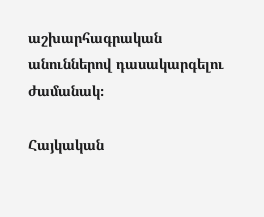աշխարհագրական անուններով դասակարգելու ժամանակ։

Հայկական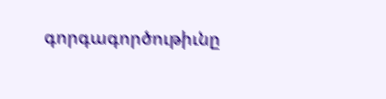գորգագործութիւնը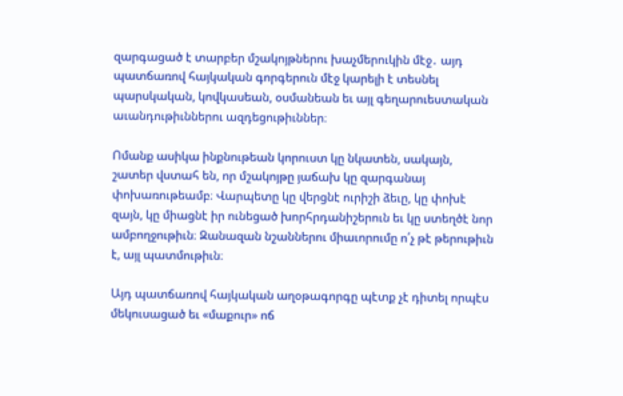զարգացած է տարբեր մշակոյթներու խաչմերուկին մէջ․ այդ պատճառով հայկական գորգերուն մէջ կարելի է տեսնել պարսկական, կովկասեան, օսմանեան եւ այլ գեղարուեստական աւանդութիւններու ազդեցութիւններ։

Ոմանք ասիկա ինքնութեան կորուստ կը նկատեն, սակայն, շատեր վստահ են, որ մշակոյթը յաճախ կը զարգանայ փոխառութեամբ։ Վարպետը կը վերցնէ ուրիշի ձեւը, կը փոխէ զայն, կը միացնէ իր ունեցած խորհրդանիշերուն եւ կը ստեղծէ նոր ամբողջութիւն։ Զանազան նշաններու միաւորումը ո՛չ թէ թերութիւն է, այլ պատմութիւն։

Այդ պատճառով հայկական աղօթագորգը պէտք չէ դիտել որպէս մեկուսացած եւ «մաքուր» ոճ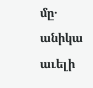մը․ անիկա աւելի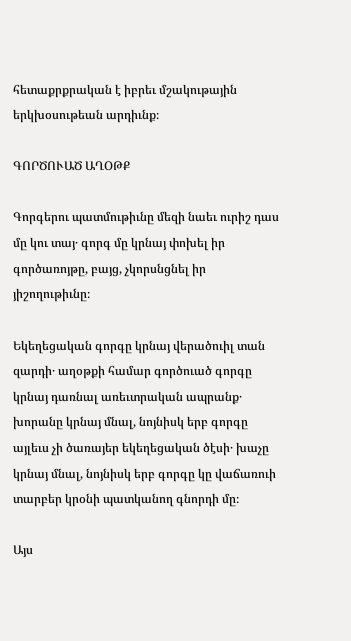հետաքրքրական է իբրեւ մշակութային երկխօսութեան արդիւնք։

ԳՈՐԾՈՒԱԾ ԱՂՕԹՔ

Գորգերու պատմութիւնը մեզի նաեւ ուրիշ դաս մը կու տայ․ գորգ մը կրնայ փոխել իր գործառոյթը, բայց, չկորսնցնել իր յիշողութիւնը։

Եկեղեցական գորգը կրնայ վերածուիլ տան զարդի․ աղօթքի համար գործուած գորգը կրնայ դառնալ առեւտրական ապրանք․ խորանը կրնայ մնալ, նոյնիսկ երբ գորգը այլեւս չի ծառայեր եկեղեցական ծէսի․ խաչը կրնայ մնալ, նոյնիսկ երբ գորգը կը վաճառուի տարբեր կրօնի պատկանող գնորդի մը։

Այս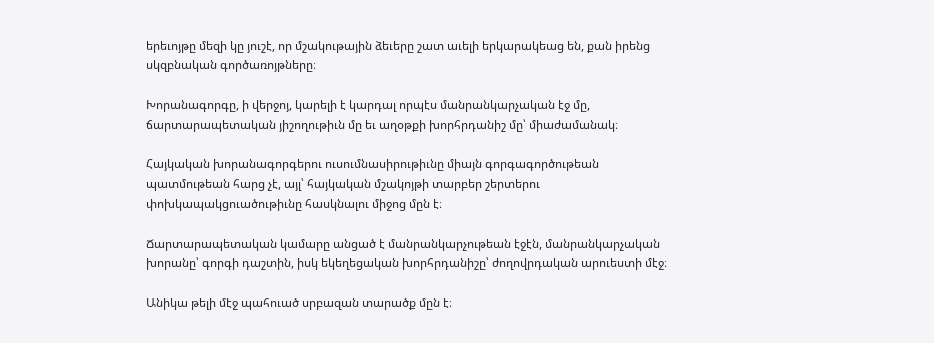երեւոյթը մեզի կը յուշէ, որ մշակութային ձեւերը շատ աւելի երկարակեաց են, քան իրենց սկզբնական գործառոյթները։

Խորանագորգը, ի վերջոյ, կարելի է կարդալ որպէս մանրանկարչական էջ մը, ճարտարապետական յիշողութիւն մը եւ աղօթքի խորհրդանիշ մը՝ միաժամանակ։

Հայկական խորանագորգերու ուսումնասիրութիւնը միայն գորգագործութեան պատմութեան հարց չէ, այլ՝ հայկական մշակոյթի տարբեր շերտերու փոխկապակցուածութիւնը հասկնալու միջոց մըն է։

Ճարտարապետական կամարը անցած է մանրանկարչութեան էջէն, մանրանկարչական խորանը՝ գորգի դաշտին, իսկ եկեղեցական խորհրդանիշը՝ ժողովրդական արուեստի մէջ։

Անիկա թելի մէջ պահուած սրբազան տարածք մըն է։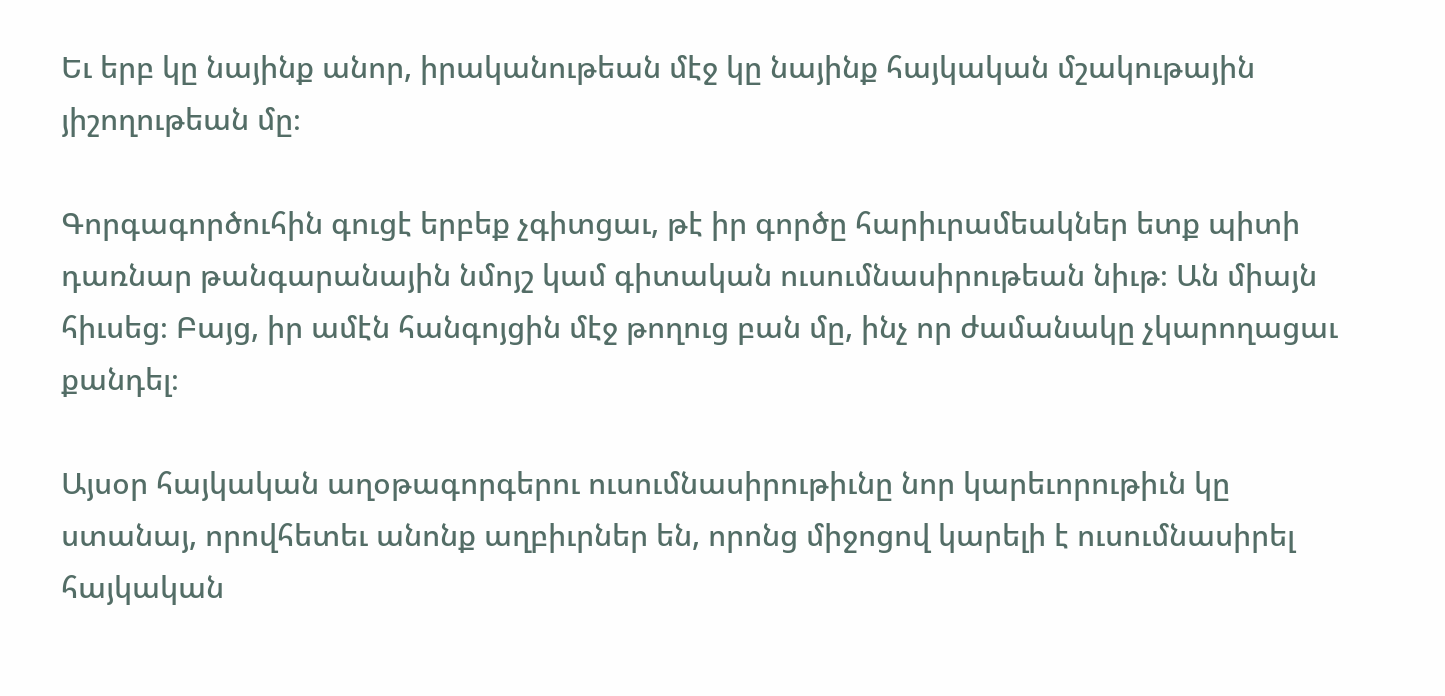Եւ երբ կը նայինք անոր, իրականութեան մէջ կը նայինք հայկական մշակութային յիշողութեան մը։

Գորգագործուհին գուցէ երբեք չգիտցաւ, թէ իր գործը հարիւրամեակներ ետք պիտի դառնար թանգարանային նմոյշ կամ գիտական ուսումնասիրութեան նիւթ։ Ան միայն հիւսեց։ Բայց, իր ամէն հանգոյցին մէջ թողուց բան մը, ինչ որ ժամանակը չկարողացաւ քանդել։

Այսօր հայկական աղօթագորգերու ուսումնասիրութիւնը նոր կարեւորութիւն կը ստանայ, որովհետեւ անոնք աղբիւրներ են, որոնց միջոցով կարելի է ուսումնասիրել հայկական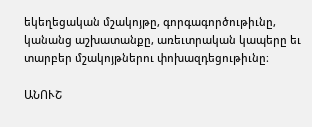եկեղեցական մշակոյթը, գորգագործութիւնը, կանանց աշխատանքը, առեւտրական կապերը եւ տարբեր մշակոյթներու փոխազդեցութիւնը։

ԱՆՈՒՇ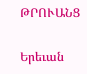ԹՐՈՒԱՆՑ

Երեւան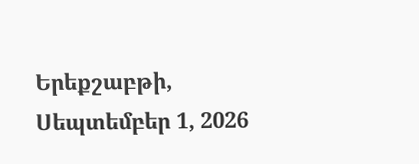Երեքշաբթի, Սեպտեմբեր 1, 2026